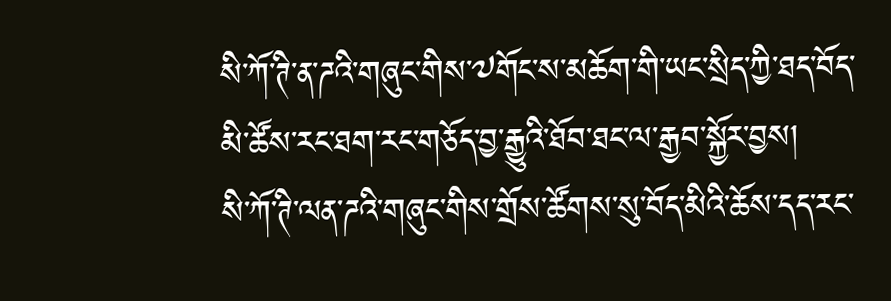སི་ཀོ་ཊི་ན་ཌའི་གཞུང་གིས་༧གོང་ས་མཆོག་གི་ཡང་སྲིད་ཀྱི་ཐད་བོད་མི་ཚོས་རང་ཐག་རང་གཅོད་བྱ་རྒྱུའི་ཐོབ་ཐང་ལ་རྒྱབ་སྐྱོར་བྱས།
སི་ཀོ་ཊི་ལན་ཌའི་གཞུང་གིས་གྲོས་ཚོགས་སུ་བོད་མིའི་ཆོས་དད་རང་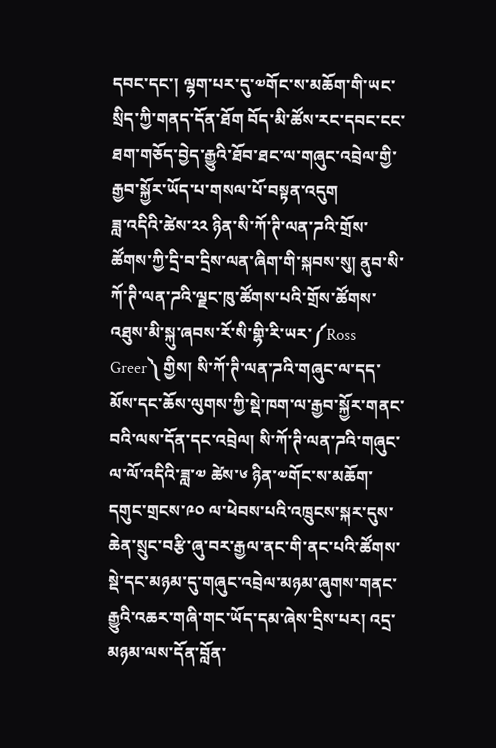དབང་དང་། ལྷག་པར་དུ་༧གོང་ས་མཆོག་གི་ཡང་སྲིད་ཀྱི་གནད་དོན་ཐོག བོད་མི་ཚོས་རང་དབང་ངང་ཐག་གཅོད་བྱེད་རྒྱུའི་ཐོབ་ཐང་ལ་གཞུང་འབྲེལ་གྱི་རྒྱབ་སྐྱོར་ཡོད་པ་གསལ་པོ་བསྟན་འདུག
ཟླ་འདིའི་ཚེས་༢༢ ཉིན་སི་ཀོ་ཊི་ལན་ཌའི་གྲོས་ཚོགས་ཀྱི་དྲི་བ་དྲིས་ལན་ཞིག་གི་སྐབས་སུ། ནུབ་སི་ཀོ་ཊི་ལན་ཌའི་ལྗང་ཁུ་ཚོགས་པའི་གྲོས་ཚོགས་འཐུས་མི་སྐུ་ཞབས་རོ་སི་གྷི་རི་ཡར་༼Ross Greer༽ གྱིས། སི་ཀོ་ཊི་ལན་ཌའི་གཞུང་ལ་དད་མོས་དང་ཆོས་ལུགས་ཀྱི་སྡེ་ཁག་ལ་རྒྱབ་སྐྱོར་གནང་བའི་ལས་དོན་དང་འབྲེལ། སི་ཀོ་ཊི་ལན་ཌའི་གཞུང་ལ་ལོ་འདིའི་ཟླ་༧ ཚེས་༦ ཉིན་༧གོང་ས་མཆོག་དགུང་གྲངས་༩༠ ལ་ཕེབས་པའི་འཁྲུངས་སྐར་དུས་ཆེན་སྲུང་བརྩི་ཞུ་བར་རྒྱལ་ནང་གི་ནང་པའི་ཚོགས་སྡེ་དང་མཉམ་དུ་གཞུང་འབྲེལ་མཉམ་ཞུགས་གནང་རྒྱུའི་འཆར་གཞི་གང་ཡོད་དམ་ཞེས་དྲིས་པར། འདྲ་མཉམ་ལས་དོན་བློན་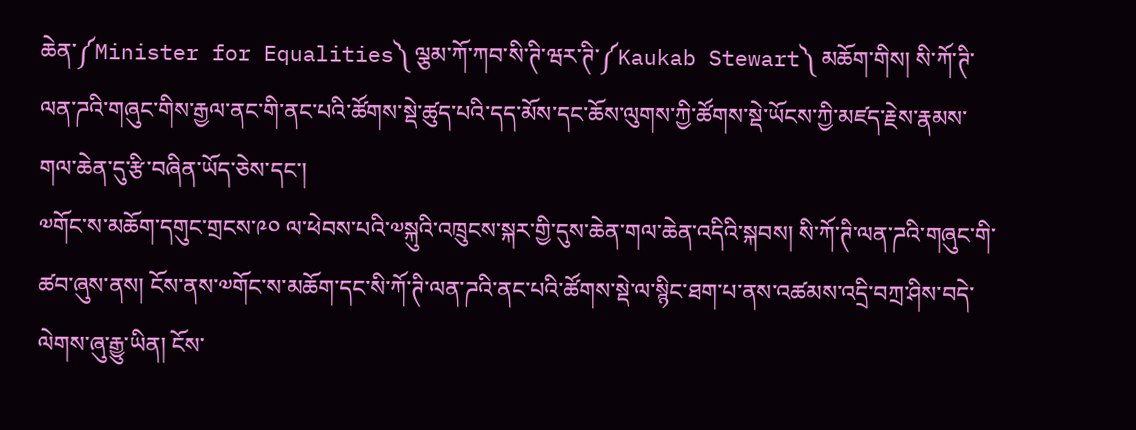ཆེན་༼Minister for Equalities༽ ལྕམ་ཀོ་ཀབ་སི་ཊི་ཝར་ཊི་༼Kaukab Stewart༽ མཆོག་གིས། སི་ཀོ་ཊི་ལན་ཌའི་གཞུང་གིས་རྒྱལ་ནང་གི་ནང་པའི་ཚོགས་སྡེ་ཚུད་པའི་དད་མོས་དང་ཆོས་ལུགས་ཀྱི་ཚོགས་སྡེ་ཡོངས་ཀྱི་མཛད་རྗེས་རྣམས་གལ་ཆེན་དུ་རྩི་བཞིན་ཡོད་ཅེས་དང་།
༧གོང་ས་མཆོག་དགུང་གྲངས་༩༠ ལ་ཕེབས་པའི་༧སྐུའི་འཁྲུངས་སྐར་གྱི་དུས་ཆེན་གལ་ཆེན་འདིའི་སྐབས། སི་ཀོ་ཊི་ལན་ཌའི་གཞུང་གི་ཚབ་ཞུས་ནས། ངོས་ནས་༧གོང་ས་མཆོག་དང་སི་ཀོ་ཊི་ལན་ཌའི་ནང་པའི་ཚོགས་སྡེ་ལ་སྙིང་ཐག་པ་ནས་འཚམས་འདྲི་བཀྲ་ཤིས་བདེ་ལེགས་ཞུ་རྒྱུ་ཡིན། ངོས་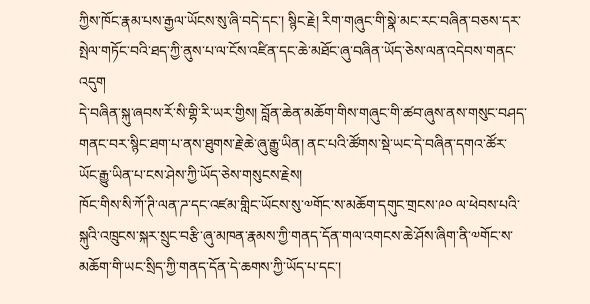ཀྱིས་ཁོང་རྣམ་པས་རྒྱལ་ཡོངས་སུ་ཞི་བདེ་དང་། སྙིང་རྗེ། རིག་གཞུང་གི་སྣེ་མང་རང་བཞིན་བཅས་དར་སྤེལ་གཏོང་བའི་ཐད་ཀྱི་ནུས་པ་ལ་ངོས་འཛིན་དང་ཆེ་མཐོང་ཞུ་བཞིན་ཡོད་ཅེས་ལན་འདེབས་གནང་འདུག
དེ་བཞིན་སྐུ་ཞབས་རོ་སི་གྷི་རི་ཡར་གྱིས། བློན་ཆེན་མཆོག་གིས་གཞུང་གི་ཚབ་ཞུས་ནས་གསུང་བཤད་གནང་བར་སྙིང་ཐག་པ་ནས་ཐུགས་རྗེ་ཆེ་ཞུ་རྒྱུ་ཡིན། ནང་པའི་ཚོགས་སྡེ་ཡང་དེ་བཞིན་དགའ་ཚོར་ཡོང་རྒྱུ་ཡིན་པ་ངས་ཤེས་ཀྱི་ཡོད་ཅེས་གསུངས་རྗེས།
ཁོང་གིས་སི་ཀོ་ཊི་ལན་ཌ་དང་འཛམ་གླིང་ཡོངས་སུ་༧གོང་ས་མཆོག་དགུང་གྲངས་༩༠ ལ་ཕེབས་པའི་སྐུའི་འཁྲུངས་སྐར་སྲུང་བརྩི་ཞུ་མཁན་རྣམས་ཀྱི་གནད་དོན་གལ་འགངས་ཆེ་ཤོས་ཞིག་ནི་༧གོང་ས་མཆོག་གི་ཡང་སྲིད་ཀྱི་གནད་དོན་དེ་ཆགས་ཀྱི་ཡོད་པ་དང་།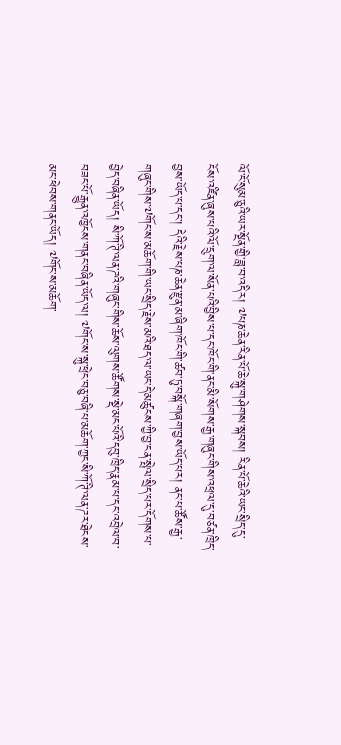ལོ་ངོ་སུམ་ཅུའི་ཡར་སྔོན་གྱི་ཟླ་བ་འདིར། ༧པཎ་ཆེན་རིན་པོ་ཆེ་སྐུ་གཤེགས་སྐབས། རིན་པོ་ཆེའི་ཡང་སྲིད་དུ་ངོས་འཛིན་ཞུས་པའི་ལོ་དྲུག་ལ་སོན་པའི་བྱིས་པ་དང་ཁོང་གི་ནང་མི་སོགས་རྒྱ་གཞུང་གིས་འཕྲལ་དུ་བཙན་ཁྲིད་བྱས་ཡོད་པ་དང་། དེའི་རྗེས་པཎ་ཆེན་རྫུན་མ་ཞིག་ཁོང་གི་ཚབ་ཏུ་བསྐོ་གཞག་བྱས་ཡོད་པར། ནང་པ་ཚོས་རྒྱ་གཞུང་གིས་༧གོང་ས་མཆོག་གི་ཡང་སྲིད་རྗེས་མའི་ཐད་ལ་ཡང་དེ་མཚུངས་ཀྱི་བྱ་ངན་སྤེལ་སྲིད་པར་དོགས་པ་བྱེད་བཞིན་ཡོད། སི་ཀོ་ཊི་ལན་ཌའི་གཞུང་གིས་ཆོས་ལུགས་ཚོགས་སྡེ་མང་པོའི་དབུ་ཁྲིད་རྣམ་པ་དང་འབྲེལ་བ་བཟང་པོ་རྒྱུན་འཁྱོངས་གནང་བཞིན་ཡོད་ལ། ༧གོང་ས་སྐུ་ཕྲེང་བཅུ་བཞི་པ་མཆོག་ཀྱང་སི་ཀོ་ཊི་ལན་ཌར་ཐེངས་མང་ཕེབས་གནང་ཡོད། ༧གོང་ས་མཆོག་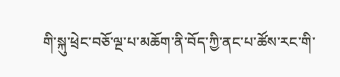གི་སྐུ་ཕྲེང་བཅོ་ལྔ་པ་མཆོག་ནི་བོད་ཀྱི་ནང་པ་ཚོས་རང་གི་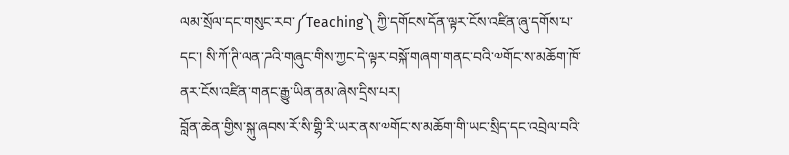ལམ་སྲོལ་དང་གསུང་རབ་༼Teaching༽ ཀྱི་དགོངས་དོན་ལྟར་ངོས་འཛིན་ཞུ་དགོས་པ་དང་། སི་ཀོ་ཊི་ལན་ཌའི་གཞུང་གིས་ཀྱང་དེ་ལྟར་བསྐོ་གཞག་གནང་བའི་༧གོང་ས་མཆོག་ཁོ་ནར་ངོས་འཛིན་གནང་རྒྱུ་ཡིན་ནམ་ཞེས་དྲིས་པར།
བློན་ཆེན་གྱིས་སྐུ་ཞབས་རོ་སི་གྷི་རི་ཡར་ནས་༧གོང་ས་མཆོག་གི་ཡང་སྲིད་དང་འབྲེལ་བའི་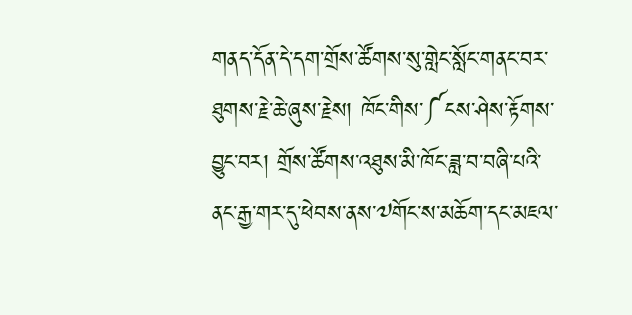གནད་དོན་དེ་དག་གྲོས་ཚོགས་སུ་གླེང་སློང་གནང་བར་ཐུགས་རྗེ་ཆེ་ཞུས་རྗེས། ཁོང་གིས་༼ངས་ཤེས་རྟོགས་བྱུང་བར། གྲོས་ཚོགས་འཐུས་མི་ཁོང་ཟླ་བ་བཞི་པའི་ནང་རྒྱ་གར་དུ་ཕེབས་ནས་༧གོང་ས་མཆོག་དང་མཇལ་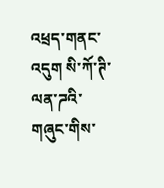འཕྲད་གནང་འདུག སི་ཀོ་ཊི་ལན་ཌའི་གཞུང་གིས་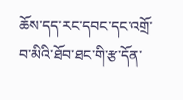ཆོས་དད་རང་དབང་དང་འགྲོ་བ་མིའི་ཐོབ་ཐང་གི་རྩ་དོན་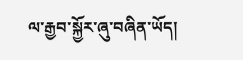ལ་རྒྱབ་སྐྱོར་ཞུ་བཞིན་ཡོད།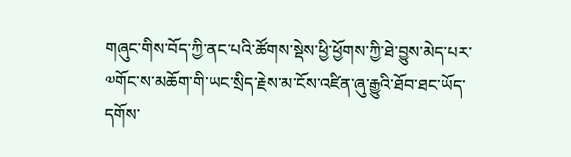གཞུང་གིས་བོད་ཀྱི་ནང་པའི་ཚོགས་སྡེས་ཕྱི་ཕྱོགས་ཀྱི་ཐེ་བྱུས་མེད་པར་༧གོང་ས་མཆོག་གི་ཡང་སྲིད་རྗེས་མ་ངོས་འཛིན་ཞུ་རྒྱུའི་ཐོབ་ཐང་ཡོད་དགོས་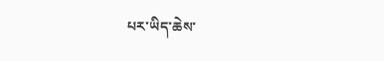པར་ཡིད་ཆེས་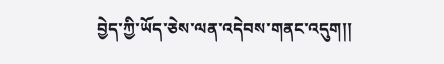བྱེད་ཀྱི་ཡོད་ཅེས་ལན་འདེབས་གནང་འདུག།།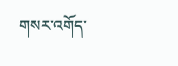གསར་འགོད་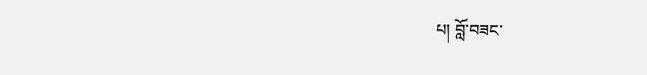པ། བློ་བཟང་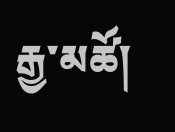རྒྱ་མཚོ།